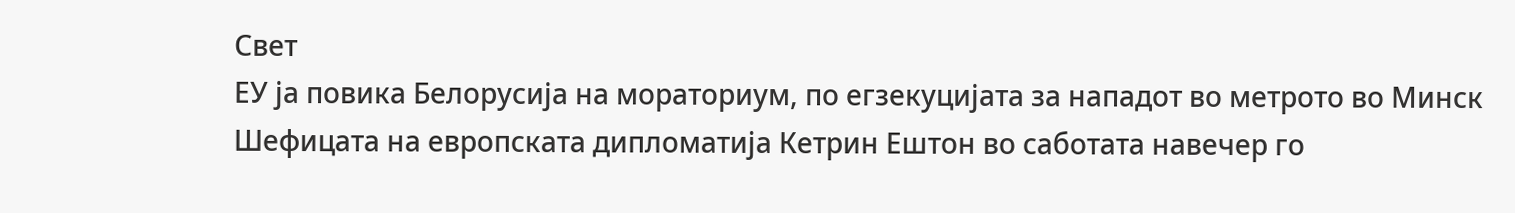Свет
ЕУ ја повика Белорусија на мораториум, по егзекуцијата за нападот во метрото во Минск
Шефицата на европската дипломатија Кетрин Ештон во саботата навечер го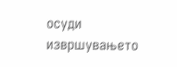осуди извршувањето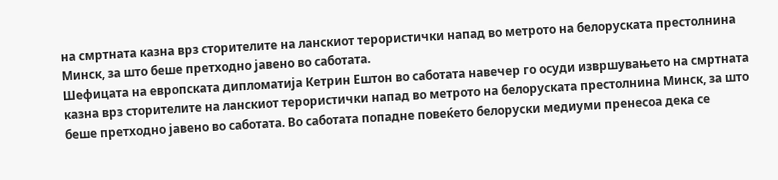на смртната казна врз сторителите на ланскиот терористички напад во метрото на белоруската престолнина Минск, за што беше претходно јавено во саботата.
Шефицата на европската дипломатија Кетрин Ештон во саботата навечер го осуди извршувањето на смртната казна врз сторителите на ланскиот терористички напад во метрото на белоруската престолнина Минск, за што беше претходно јавено во саботата. Во саботата попадне повеќето белоруски медиуми пренесоа дека се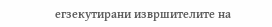егзекутирани извршителите на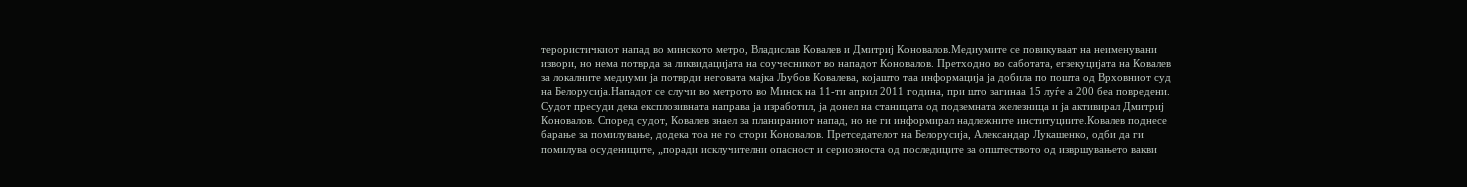терористичкиот напад во минското метро, Владислав Ковалев и Дмитриј Коновалов.Медиумите се повикуваат на неименувани извори, но нема потврда за ликвидацијата на соучесникот во нападот Коновалов. Претходно во саботата, егзекуцијата на Ковалев за локалните медиуми ја потврди неговата мајка Љубов Ковалева, којашто таа информација ја добила по пошта од Врховниот суд на Белорусија.Нападот се случи во метрото во Минск на 11-ти април 2011 година, при што загинаа 15 луѓе а 200 беа повредени. Судот пресуди дека експлозивната направа ја изработил, ја донел на станицата од подземната железница и ја активирал Дмитриј Коновалов. Според судот, Ковалев знаел за планираниот напад, но не ги информирал надлежните институциите.Ковалев поднесе барање за помилување, додека тоа не го стори Коновалов. Претседателот на Белорусија, Александар Лукашенко, одби да ги помилува осудениците, „поради исклучителни опасност и сериозноста од последиците за општеството од извршувањето вакви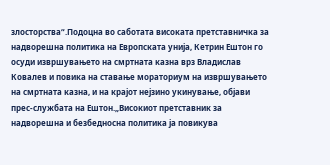злосторства“.Подоцна во саботата високата претставничка за надворешна политика на Европската унија, Кетрин Ештон го осуди извршувањето на смртната казна врз Владислав Ковалев и повика на ставање мораториум на извршувањето на смртната казна, и на крајот нејзино укинување, објави прес-службата на Ештон.„Високиот претставник за надворешна и безбедносна политика ја повикува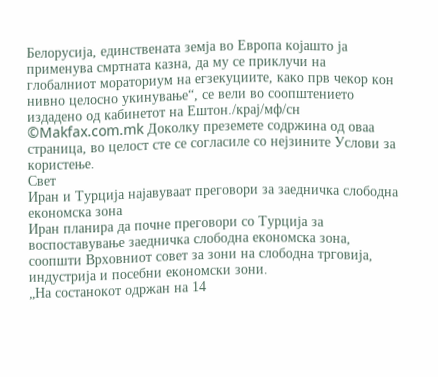Белорусија, единствената земја во Европа којашто ја применува смртната казна, да му се приклучи на глобалниот мораториум на егзекуциите, како прв чекор кон нивно целосно укинување“, се вели во соопштението издадено од кабинетот на Ештон./крај/мф/сн
©Makfax.com.mk Доколку преземете содржина од оваа страница, во целост сте се согласиле со нејзините Услови за користење.
Свет
Иран и Турција најавуваат преговори за заедничка слободна економска зона
Иран планира да почне преговори со Турција за воспоставување заедничка слободна економска зона, соопшти Врховниот совет за зони на слободна трговија, индустрија и посебни економски зони.
„На состанокот одржан на 14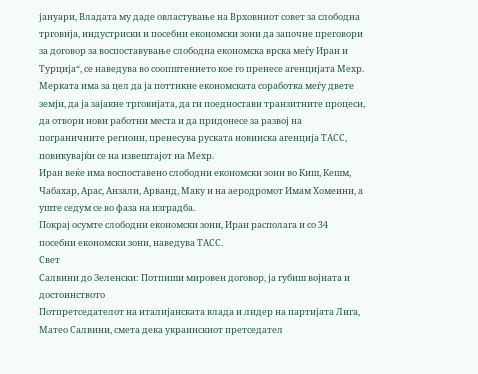јануари, Владата му даде овластување на Врховниот совет за слободна трговија, индустриски и посебни економски зони да започне преговори за договор за воспоставување слободна економска врска меѓу Иран и Турција“, се наведува во соопштението кое го пренесе агенцијата Мехр.
Мерката има за цел да ја поттикне економската соработка меѓу двете земји, да ја зајакне трговијата, да ги поедностави транзитните процеси, да отвори нови работни места и да придонесе за развој на пограничните региони, пренесува руската новинска агенција ТАСС, повикувајќи се на извештајот на Мехр.
Иран веќе има воспоставено слободни економски зони во Киш, Кешм, Чабахар, Арас, Анзали, Арванд, Маку и на аеродромот Имам Хомеини, а уште седум се во фаза на изградба.
Покрај осумте слободни економски зони, Иран располага и со 34 посебни економски зони, наведува ТАСС.
Свет
Салвини до Зеленски: Потпиши мировен договор, ја губиш војната и достоинството
Потпретседателот на италијанската влада и лидер на партијата Лига, Матео Салвини, смета дека украинскиот претседател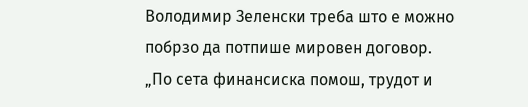Володимир Зеленски треба што е можно побрзо да потпише мировен договор.
„По сета финансиска помош, трудот и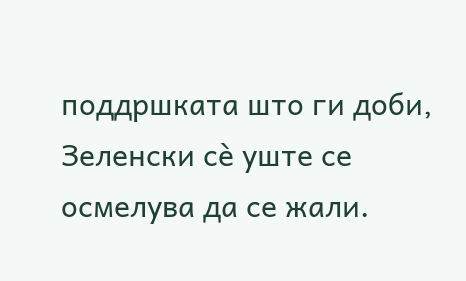поддршката што ги доби, Зеленски сè уште се осмелува да се жали.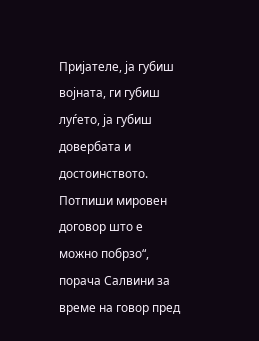Пријателе, ја губиш војната, ги губиш луѓето, ја губиш довербата и достоинството. Потпиши мировен договор што е можно побрзо“, порача Салвини за време на говор пред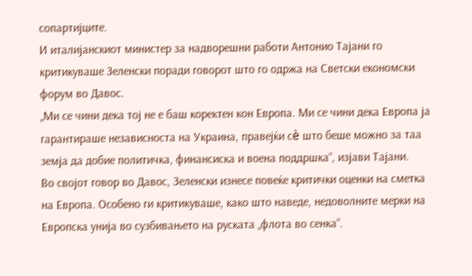сопартијците.
И италијанскиот министер за надворешни работи Антонио Тајани го критикуваше Зеленски поради говорот што го одржа на Светски економски форум во Давос.
„Ми се чини дека тој не е баш коректен кон Европа. Ми се чини дека Европа ја гарантираше независноста на Украина, правејќи сè што беше можно за таа земја да добие политичка, финансиска и воена поддршка“, изјави Тајани.
Во својот говор во Давос, Зеленски изнесе повеќе критички оценки на сметка на Европа. Особено ги критикуваше, како што наведе, недоволните мерки на Европска унија во сузбивањето на руската „флота во сенка“.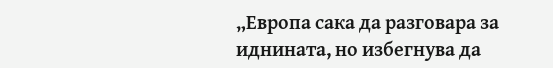„Европа сака да разговара за иднината, но избегнува да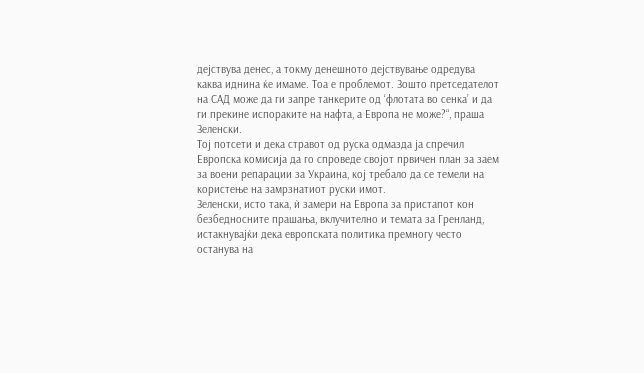дејствува денес, а токму денешното дејствување одредува каква иднина ќе имаме. Тоа е проблемот. Зошто претседателот на САД може да ги запре танкерите од ‘флотата во сенка’ и да ги прекине испораките на нафта, а Европа не може?“, праша Зеленски.
Тој потсети и дека стравот од руска одмазда ја спречил Европска комисија да го спроведе својот првичен план за заем за воени репарации за Украина, кој требало да се темели на користење на замрзнатиот руски имот.
Зеленски, исто така, ѝ замери на Европа за пристапот кон безбедносните прашања, вклучително и темата за Гренланд, истакнувајќи дека европската политика премногу често останува на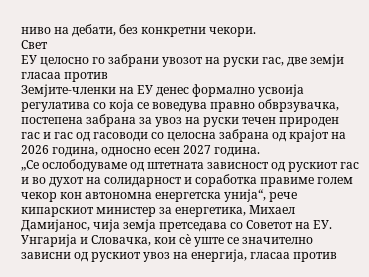ниво на дебати, без конкретни чекори.
Свет
ЕУ целосно го забрани увозот на руски гас, две земји гласаа против
Земјите-членки на ЕУ денес формално усвоија регулатива со која се воведува правно обврзувачка, постепена забрана за увоз на руски течен природен гас и гас од гасоводи со целосна забрана од крајот на 2026 година, односно есен 2027 година.
„Се ослободуваме од штетната зависност од рускиот гас и во духот на солидарност и соработка правиме голем чекор кон автономна енергетска унија“, рече кипарскиот министер за енергетика, Михаел Дамијанос, чија земја претседава со Советот на ЕУ.
Унгарија и Словачка, кои сè уште се значително зависни од рускиот увоз на енергија, гласаа против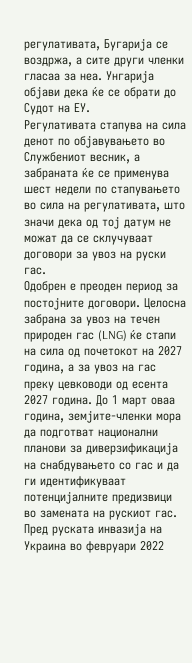регулативата, Бугарија се воздржа, а сите други членки гласаа за неа. Унгарија објави дека ќе се обрати до Судот на ЕУ.
Регулативата стапува на сила денот по објавувањето во Службениот весник, а забраната ќе се применува шест недели по стапувањето во сила на регулативата, што значи дека од тој датум не можат да се склучуваат договори за увоз на руски гас.
Одобрен е преоден период за постојните договори. Целосна забрана за увоз на течен природен гас (LNG) ќе стапи на сила од почетокот на 2027 година, а за увоз на гас преку цевководи од есента 2027 година. До 1 март оваа година, земјите-членки мора да подготват национални планови за диверзификација на снабдувањето со гас и да ги идентификуваат потенцијалните предизвици во замената на рускиот гас.
Пред руската инвазија на Украина во февруари 2022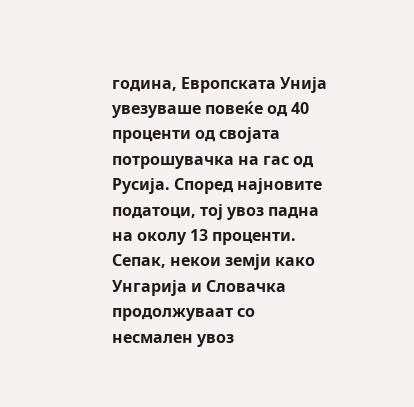година, Европската Унија увезуваше повеќе од 40 проценти од својата потрошувачка на гас од Русија. Според најновите податоци, тој увоз падна на околу 13 проценти. Сепак, некои земји како Унгарија и Словачка продолжуваат со несмален увоз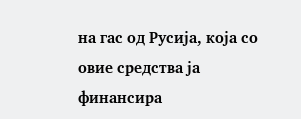на гас од Русија, која со овие средства ја финансира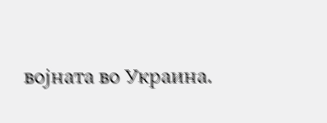војната во Украина.